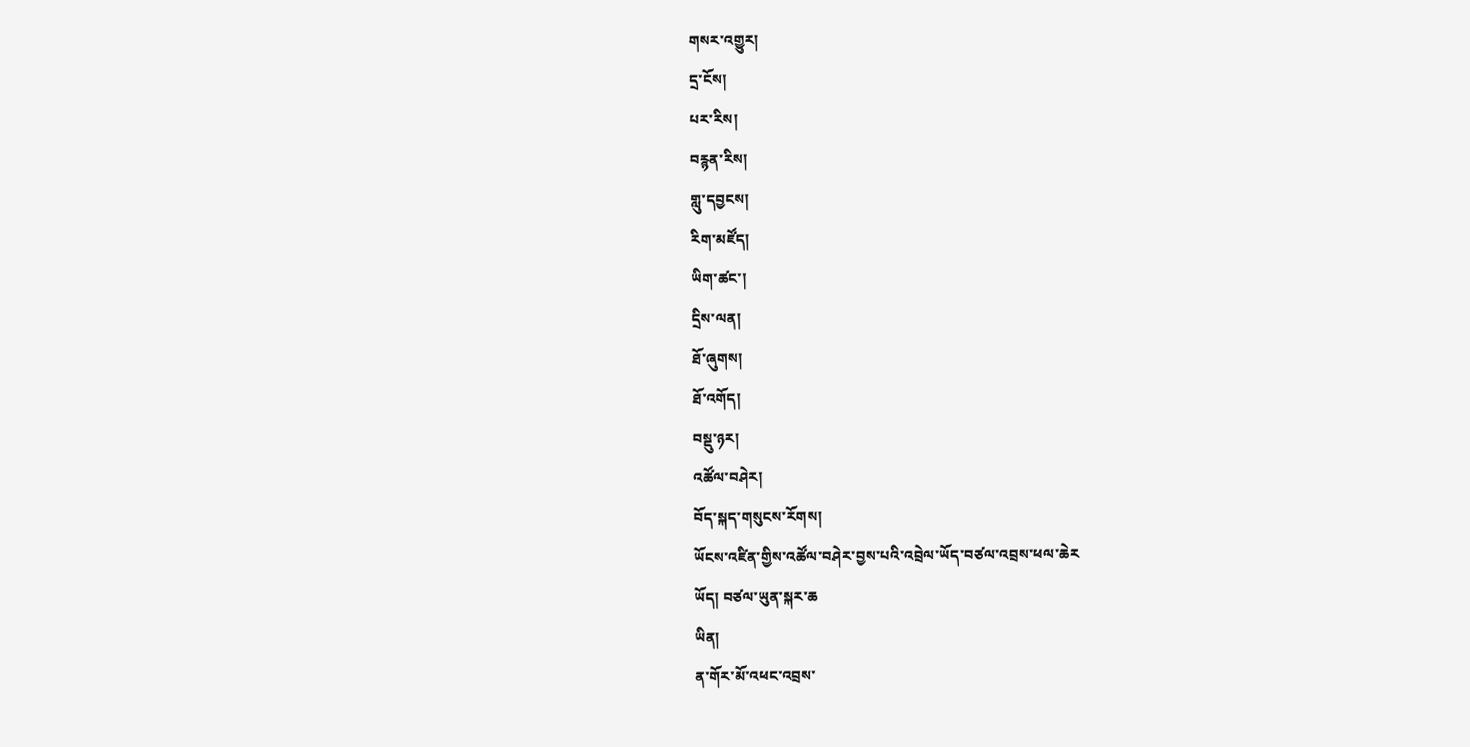གསར་འགྱུར།
དྲ་ངོས།
པར་རིས།
བརྙན་རིས།
གླུ་དབྱངས།
རིག་མཛོད།
ཡིག་ཚང་།
དྲིས་ལན།
ཐོ་ཞུགས།
ཐོ་འགོད།
བསྡུ་ཉར།
འཚོལ་བཤེར།
བོད་སྐད་གསུངས་རོགས།
ཡོངས་འཛིན་གྱིས་འཚོལ་བཤེར་བྱས་པའི་འབྲེལ་ཡོད་བཙལ་འབྲས་ཕལ་ཆེར
ཡོད། བཙལ་ཡུན་སྐར་ཆ
ཡིན།
ན་གོར་མོ་འཕང་འབྲས་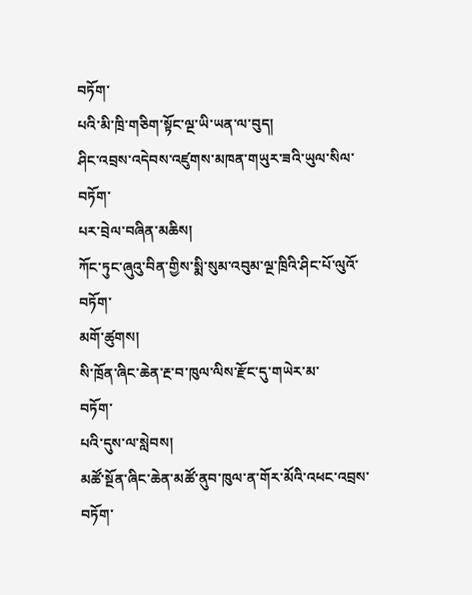བཏོག་
པའི་མི་ཁྲི་གཅིག་སྟོང་ལྔ་ཡི་ཡན་ལ་བུད།
ཤིང་འབྲས་འདེབས་འཛུགས་མཁན་གཡུར་ཟའི་ཡུལ་སིལ་
བཏོག་
པར་བྲེལ་བཞིན་མཆིས།
ཀོང་ཏུང་ཞུའུ་བིན་གྱིས་སྨི་སུམ་འབུམ་ལྔ་ཁྲིའི་ཤིང་པོ་ལུའོ་
བཏོག་
མགོ་ཚུགས།
སི་ཁྲོན་ཞིང་ཆེན་རྔ་བ་ཁུལ་ལིས་རྫོང་དུ་གཡེར་མ་
བཏོག་
པའི་དུས་ལ་སླེབས།
མཚོ་སྔོན་ཞིང་ཆེན་མཚོ་ནུབ་ཁུལ་ན་གོར་མོའི་འཕང་འབྲས་
བཏོག་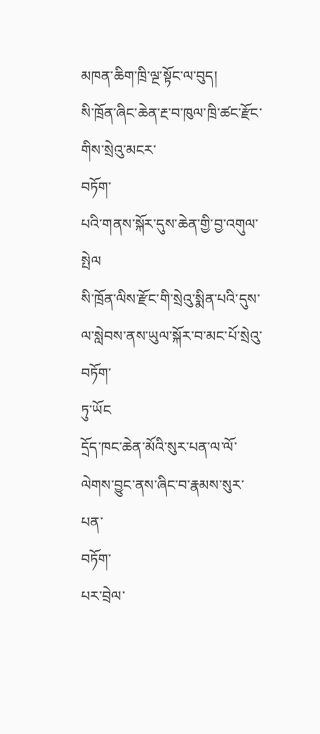མཁན་ཆིག་ཁྲི་ལྔ་སྟོང་ལ་བུད།
སི་ཁྲོན་ཞིང་ཆེན་རྔ་བ་ཁུལ་ཁྲི་ཚང་རྫོང་གིས་སྲེའུ་མངར་
བཏོག་
པའི་གནས་སྐོར་དུས་ཆེན་གྱི་བྱ་འགུལ་སྤེལ
སི་ཁྲོན་ལིས་རྫོང་གི་སྲེའུ་སྨིན་པའི་དུས་ལ་སླེབས་ནས་ཡུལ་སྐོར་བ་མང་པོ་སྲེའུ་
བཏོག་
ཏུ་ཡོང
དྲོད་ཁང་ཆེན་མོའི་སུར་པན་ལ་ལོ་ལེགས་བྱུང་ནས་ཞིང་བ་རྣམས་སུར་པན་
བཏོག་
པར་བྲེལ་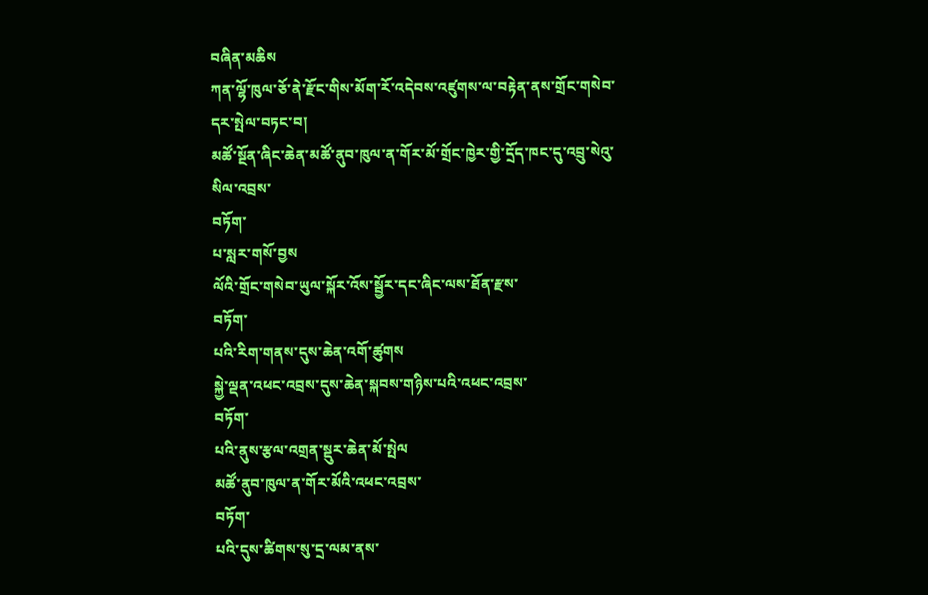བཞིན་མཆིས
ཀན་ལྷོ་ཁུལ་ཅོ་ནེ་རྫོང་གིས་མོག་རོ་འདེབས་འཛུགས་ལ་བརྟེན་ནས་གྲོང་གསེབ་དར་སྤེལ་བཏང་བ།
མཚོ་སྔོན་ཞིང་ཆེན་མཚོ་ནུབ་ཁུལ་ན་གོར་མོ་གྲོང་ཁྱེར་གྱི་དྲོད་ཁང་དུ་འབྲུ་སེའུ་སིལ་འབྲས་
བཏོག་
པ་སླར་གསོ་བྱས
ལོའི་གྲོང་གསེབ་ཡུལ་སྐོར་འོས་སྦྱོར་དང་ཞིང་ལས་ཐོན་རྫས་
བཏོག་
པའི་རིག་གནས་དུས་ཆེན་འགོ་ཚུགས
སྐྱེ་ལྡན་འཕང་འབྲས་དུས་ཆེན་སྐབས་གཉིས་པའི་འཕང་འབྲས་
བཏོག་
པའི་ནུས་རྩལ་འགྲན་སྡུར་ཆེན་མོ་སྤེལ
མཚོ་ནུབ་ཁུལ་ན་གོར་མོའི་འཕང་འབྲས་
བཏོག་
པའི་དུས་ཚིགས་སུ་དྲ་ལམ་ནས་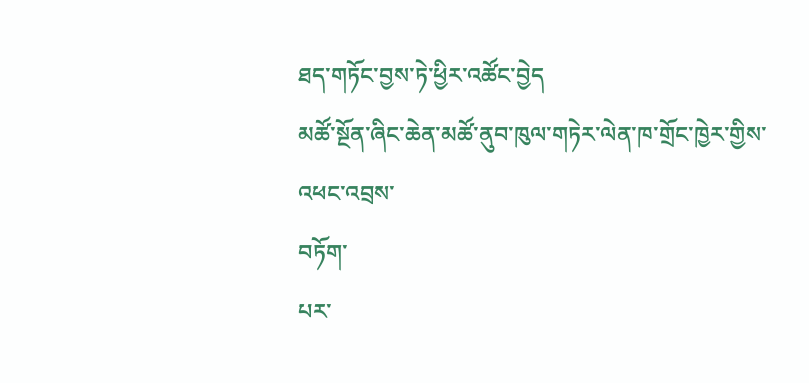ཐད་གཏོང་བྱས་ཏེ་ཕྱིར་འཚོང་བྱེད
མཚོ་སྔོན་ཞིང་ཆེན་མཚོ་ནུབ་ཁུལ་གཏེར་ལེན་ཁ་གྲོང་ཁྱེར་གྱིས་འཕང་འབྲས་
བཏོག་
པར་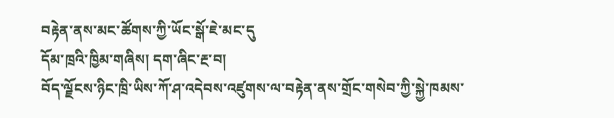བརྟེན་ནས་མང་ཚོགས་ཀྱི་ཡོང་སྒོ་ཇེ་མང་དུ
དོམ་ཁྲའི་ཁྱིམ་གཞིས། དག་ཞིང་རྔ་བ།
བོད་ལྗོངས་ཉིང་ཁྲི་ཡིས་ཀོ་ཤ་འདེབས་འཛུགས་ལ་བརྟེན་ནས་གྲོང་གསེབ་ཀྱི་སྐྱེ་ཁམས་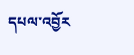དཔལ་འབྱོར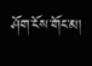ཤོག་ངོས་གོང་མ།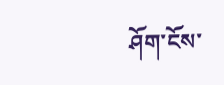ཤོག་ངོས་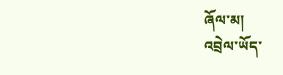ཞོལ་མ།
འབྲེལ་ཡོད་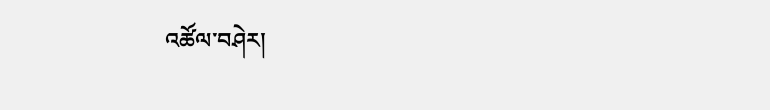འཚོལ་བཤེར།